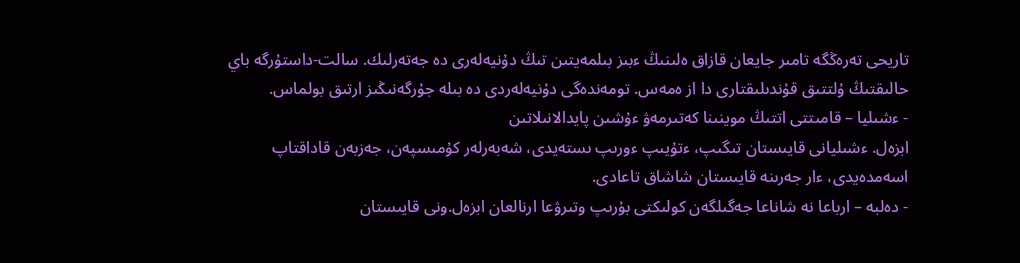تاريحى تەرەڭگە تامىر جايعان قازاق ەلىنىڭ ءبىز بىلمەيتىن تىڭ دۇنيەلەرى دە جەتەرلىك. سالت-داستۇرگە باي حالىقتىڭ ۇلتتىق قۇندىلىقتارى دا از ەمەس. تومەندەگى دۇنيەلەردى دە بىلە جۇرگەنىڭىز ارتىق بولماس.
- ءشىليا – قامىتتى اتتىڭ موينىنا كەتىرمەۋ ءۇشىن پايدالانىلاتىن
ابزەل. ءشىليانى قايىستان تىگىپ، ءتۇيىپ ءورىپ ىستەيدى، شەبەرلەر كۇمىسپەن، جەزبەن قاداقتاپ اسەمدەيدى، ءار جەرىنە قايىستان شاشاق تاعادى.
- دەلبە – ارباعا نە شاناعا جەگىلگەن كولىكتى بۇرىپ وتىرۋعا ارنالعان ابزەل.ونى قايىستان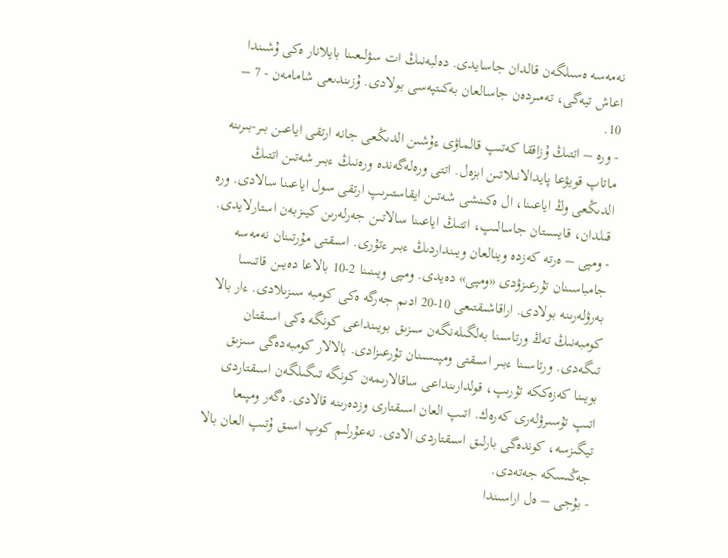نەمەسە ەسىلگەن قالدان جاسايدى. دەلبەنىڭ ات سۋلىعىنا بايلانار ەكى ۇشىندا اعاش تيەگى، تەمىردەن جاسالعان بەكىتپەسى بولادى. ۇزىندىعى شامامەن - 7 – 10.
- ورە – اتتىڭ ۇزاققا كەتىپ قالماۋى ءۇشىن الدىڭعى جانە ارتقى اياعىن بىر-بىرىنە ماتاپ قويۋعا پايدالانىلاتىن ابزەل. اتتى ورەلەگەندە ورەنىڭ ءبىر شەتىن اتتىڭ الدىڭعى وڭ اياعىنا، ال ەكىنشى شەتىن ايقاستىرىپ ارتقى سول اياعىنا سالادى. ورە قىلدان، قايسىتان جاسالىپ، اتتىڭ اياعىنا سالاتىن جەرلەرىن كيىزبەن استارلايدى.
- ومپى – ەرتە كەزدە وينالعان ويىنداردىڭ ءبىر ءتۇرى. اسىقتى مۇرتىنان نەمەسە جامباسىنان تۇرعىزۋدى «ومپى» دەيدى. ومپى ويىنىنا 2-10 بالاعا دەيىن قاتىسا بەرۋلەرىنە بولادى. اراقاشىقتىعى 10-20 ادىم جەرگە ەكى كومبە سىزىلادى. ءار بالا كومبەنىڭ تەڭ ورتاسىنا بەلگىلەنگەن سىزىق بويىنداعى كونگە ەكى اسىقتان تىگەدى. ورتاسىنا ءبىر اسىقتى ومپىسىنان تۇرعىزادى. بالالار كومبەدەگى سىزىق بويىنا كەزەككە تۇرىپ، قولدارىنداعى ساقالارىمەن كونگە تىگىلگەن اسىقتاردى اتىپ تۇسىرۋلەرى كەرەك. اتىپ العان اسىقتارى وزدەرىنە قالادى. ەگەر ومپىعا تيگىزسە، كوندەگى بارلىق اسىقتاردى الادى. نەعۇرلىم كوپ اسىق ۇتىپ العان بالا جەڭىسكە جەتەدى.
- بۇجى – ەل اراسىندا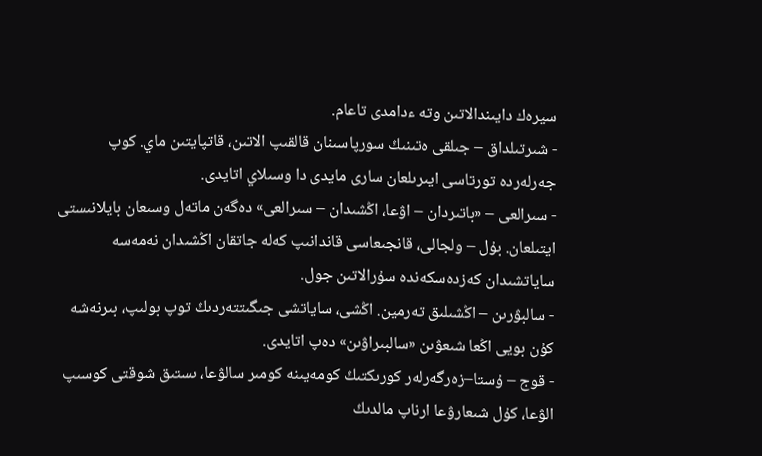سيرەك دايىندالاتىن وتە ءدامدى تاعام.
- شىرتىلداق – جىلقى ەتىنىڭ سورپاسىنان قالقىپ الاتىن، قاتپايتىن ماي. كوپ جەرلەردە تورتاسى ايىرىلعان سارى مايدى دا وسىلاي اتايدى.
- سىرالعى – «باتىردان – اۋعا، اڭشىدان – سىرالعى» دەگەن ماتەل وسىعان بايلانىستى ايتىلعان. بۇل – ولجالى، قانجىعاسى قاندانىپ كەلە جاتقان اڭشىدان نەمەسە ساياتشىدان كەزدەسكەندە سۇرالاتىن جول.
- سالبۋرىن – اڭشىلىق تەرمين. اڭشى، ساياتشى جىگىتتەردىڭ توپ بولىپ، بىرنەشە كۇن بويى اڭعا شىعۋىن «سالبىراۋىن» دەپ اتايدى.
- قوج – ۇستا–زەرگەرلەر كورىكتىڭ كومەيىنە كومىر سالۋعا، ىستىق شوقتى كوسىپ الۋعا، كۇل شىعارۋعا ارناپ مالدىڭ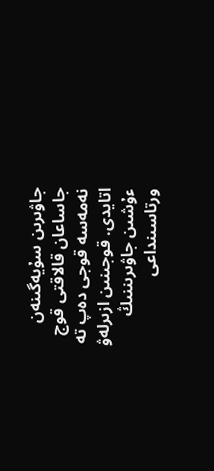جاۋىرىن سۇيەگىنەن جاساعان قالاقتى قوج نەمەسە قوجى دەپ تە اتايدى. قوجىنىن ازىرلەۋ ءۇشىن جاۋىرىننىڭ ورتاسىنداعى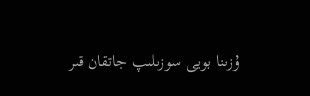ۇزىنا بويى سوزىلىپ جاتقان قىر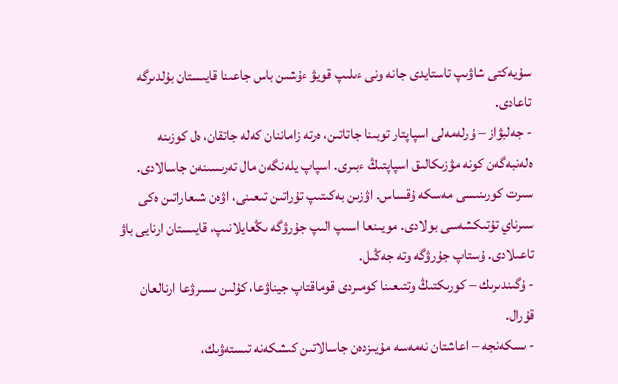سۇيەكتى شاۋىپ تاستايدى جانە ونى ءىلىپ قويۋ ءۇشىن باس جاعىنا قايىستان بۇلدىرگە تاعادى.
- جەلبۋاز – ۇرلەمەلى اسپاپتار توبىنا جاتاتىن، ەرتە زاماننان كەلە جاتقان، ەل كوزىنە ەلەنبەگەن كونە مۋزىكالىق اسپاپتىڭ ءبىرى. اسپاپ يلەنگەن مال تەرىسىنەن جاسالادى. سىرت كورىنىسى مەسكە ۇقساس. اۋزىن بەكىتىپ تۇراتىن تىعىنى، اۋەن شىعاراتىن ەكى سىرناي تۇتىكشەسى بولادى. مويىنعا اسىپ الىپ جۇرۋگە ىڭعايلانىپ، قايىستان ارنايى باۋ تاعىلادى. ۇستاپ جۇرۋگە وتە جەڭىل.
- ۇگىندىرىك – كورىكتىڭ وتتىعىنا كومىردى قوماقتاپ جيناۋعا، كۇلىن ىسىرۋعا ارنالعان قۇرال.
- ىسكەنجە – اعاشتان نەمەسە مۇيىزدەن جاسالاتىن كىشكەنە تىستەۋىك،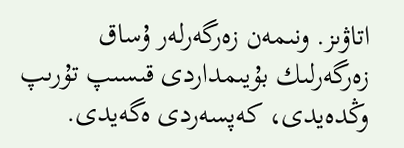اتاۋىز. ونىمەن زەرگەرلەر ۇساق زەرگەرلىك بۇيىمداردى قىسىپ تۇرىپ وڭدەيدى، كەپسەردى ەگەيدى.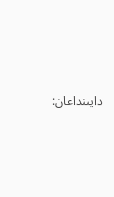دايىنداعان: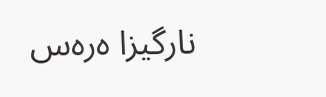نارگيزا ەرەس